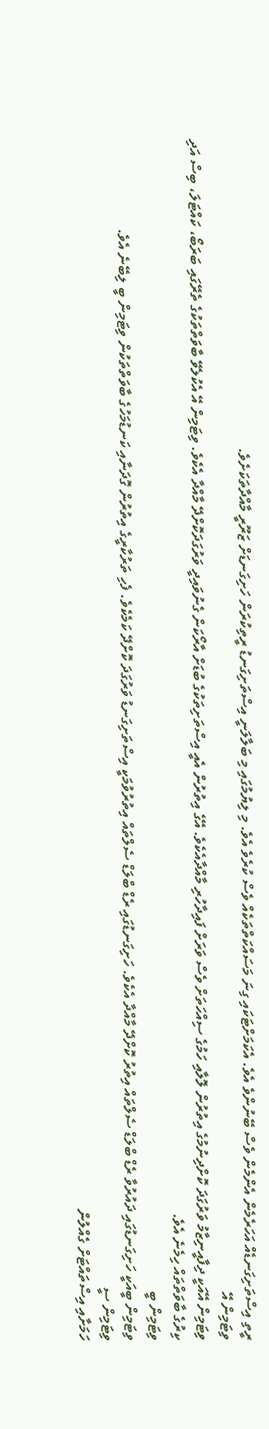ރީތި އިސްތަށިގަނޑެއް އަހަރެމެން އެންމެން ވެސް ބޭނުންވެ އެވެ. އެކަމަށްޓަކައި ގިނަ މަސައްކަތްތަކެއް ވެސް ކުރެވެ އެވެ. މި ލިޔުމުގައި މި ބަލާލަނީ އިސްތަށިގަނޑު ރީތިކުރަން ހަށިގަނޑަށް ޒަރޫރީ މާއްދާތަކަށެވެ.
ވިޓަމިން އޭ
ވިޓަމިން އޭއަކީ ދިފާއީނިޒާމު ވަރުގަދަ ކޮށްދިނުމުގެ އިތުރުން ލޮލާއި ހަމުގެ ސިއްހަތަށް ވެސް ވަރަށް ފައިދާހުރި މާއްދާއެކެވެ. އޭގެ އިތުރުން އެއީ އިސްތަށިތަކުގެ ބުޑަށް އާރޯކަން ގެނުވައިދީ ވަރުގަދަކޮށްދޭ މާއްދާ އެކެވެ. ވިޓަމިން އޭ އެކުލެވޭ ބާވަތްތަކުގެ ތެރޭގައި ބަރަބޯ، ކައްޓަލަ، ބިސް އަދި ކިރުގެ ބާވަތްތައް ހިމެނެ އެވެ.
ވިޓަމިން ބީ
ވިޓަމިން ބީއަކީ ހަށިގަނޑުގައި ދައުރުވާ ރެޑް ބްލަޑް ސެލްތައް އިތުރު ކޮށްދޭ މާއްދާ އެކެވެ. ހަށިގަނޑުގައި ރެޑް ބްލަޑް ސެލްތައް އިތުރުވުމަކީ އިސްތަށިގަނޑު ވަރުގަދަ ކޮށްދޭ ކަމެކެވެ. ފެހި ތަރުކާރީގެ އިތުރުން ގޮދަނާއި ކަނޑުމަހުގެ ބާވަތްތަކުން ވިޓަމިން ބީ ލިބޭނެ އެވެ.
ވިޓަމިން ސީ
ހަމަށާއި އިސްތައްޓަށް ގެއްލުން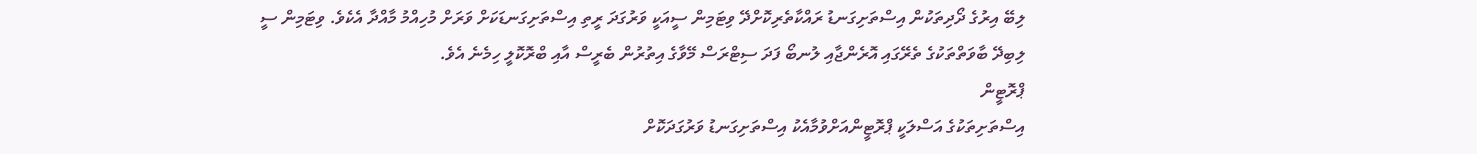ލިބޭ އިރުގެ ދޯދިތަކުން އިސްތަށިގަނޑު ރައްކާތެރިކޮށްދޭ ވިޓަމިން ސީއަކީ ވަރުގަދަ ރީތި އިސްތަށިގަނޑަކަށް ވަރަށް މުހިއްމު މާއްދާ އެކެވެ. ވިޓަމިން ސީ ލިބިދޭ ބާވަތްތަކުގެ ތެރޭގައި އޮރެންޖާއި ލުނބޯ ފަދަ ސިޓްރަސް މޭވާގެ އިތުރުން ބެރީސް އާއި ބްރޮކޮލީ ހިމެނެ އެވެ.
ޕްރޮޓީން
އިސްތަށިތަކުގެ އަސްލަކީ ޕްރޮޓީންއަށްވުމާއެކު އިސްތަށިގަނޑު ވަރުގަދަކޮށް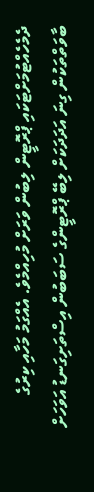ދެމެހެއްޓުމަށްޓަކައި ޕްރޮޓީން ލިބުން ވަރަށް މުހިއްމެވެ. އެއްގަމު މަހާއި ކިރުގެ ބާވަތްތަކުން ގިނަ އަދަދަކަށް ލިބޭ ޕްރޮޓީންގެ ސަބަބުން އިސްތަށިގަނޑު އަވަހަށް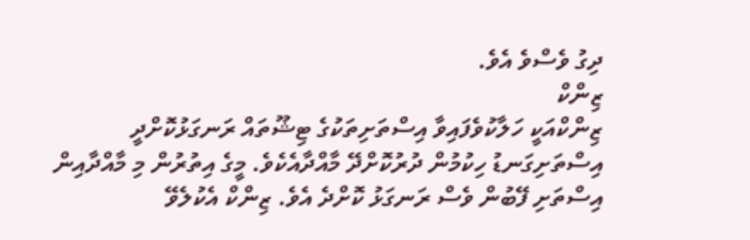ދިގު ވެސްވެ އެވެ.
ޒިންކް
ޒިންކްއަކީ ހަލާކުވެފައިވާ އިސްތަށިތަކުގެ ޓިޝޫތައް ރަނގަޅުކޮށްދީ އިސްތަށިގަނޑު ހިކުމުން ދުރުކޮށްދޭ މާއްދާއެކެވެ. މީގެ އިތުރުން މި މާއްދާއިން އިސްތަށި ފޭބުން ވެސް ރަނގަޅު ކޮށްދެ އެވެ. ޒިންކް އެކުލެވޭ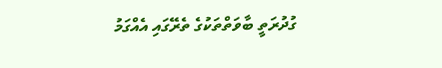ގުދުރަތީ ބާވަތްތަކުގެ ތެރޭގައި އެއްގަމު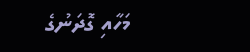މަހާއި ގޮދަނުގެ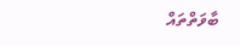ބާވަތްތައް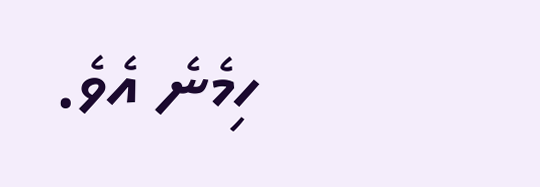ހިމެނެ އެވެ.